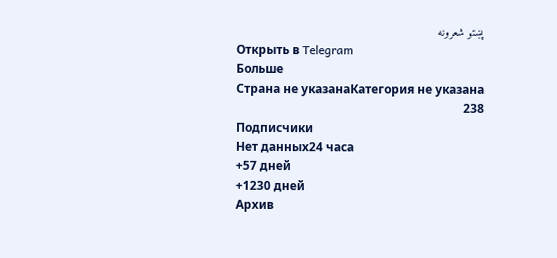پښتو شعرونه
Открыть в Telegram
Больше
Страна не указанаКатегория не указана
238
Подписчики
Нет данных24 часа
+57 дней
+1230 дней
Архив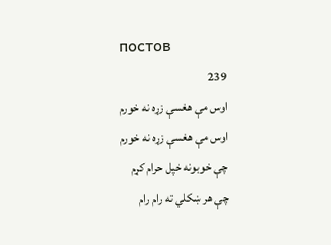постов
239
اوس مې هغسې زړه نه خورم
اوس مې هغسې زړه نه خورم
چې خوبونه خپل حرام کړم
چې هر ښکلي ته رام رام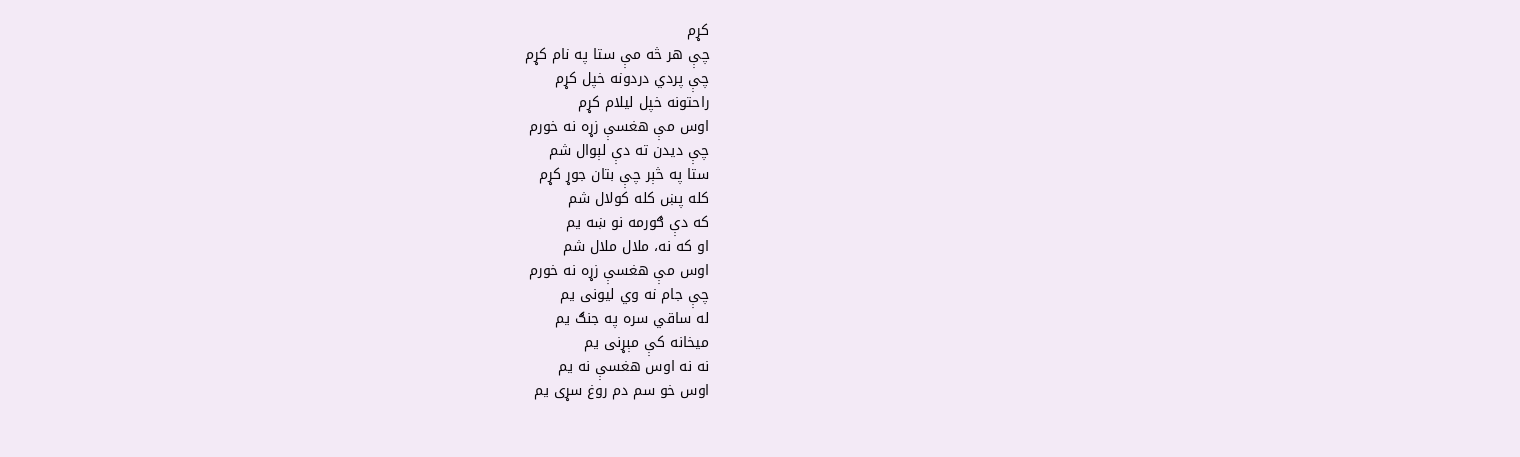کړم
چې هر څه مې ستا په نام کړم
چې پردي دردونه خپل کړم
راحتونه خپل ليلام کړم
اوس مې هغسې زړه نه خورم
چې ديدن ته دې لېوال شم
ستا په څېر چې بتان جوړ کړم
کله پښ کله کولال شم
که دې ګورمه نو ښه يم
او که نه، ملال ملال شم
اوس مې هغسې زړه نه خورم
چې جام نه وي ليونی يم
له ساقي سره په جنګ يم
ميخانه کې مېړنی يم
نه نه اوس هغسې نه یم
اوس خو سم دم روغ سړی يم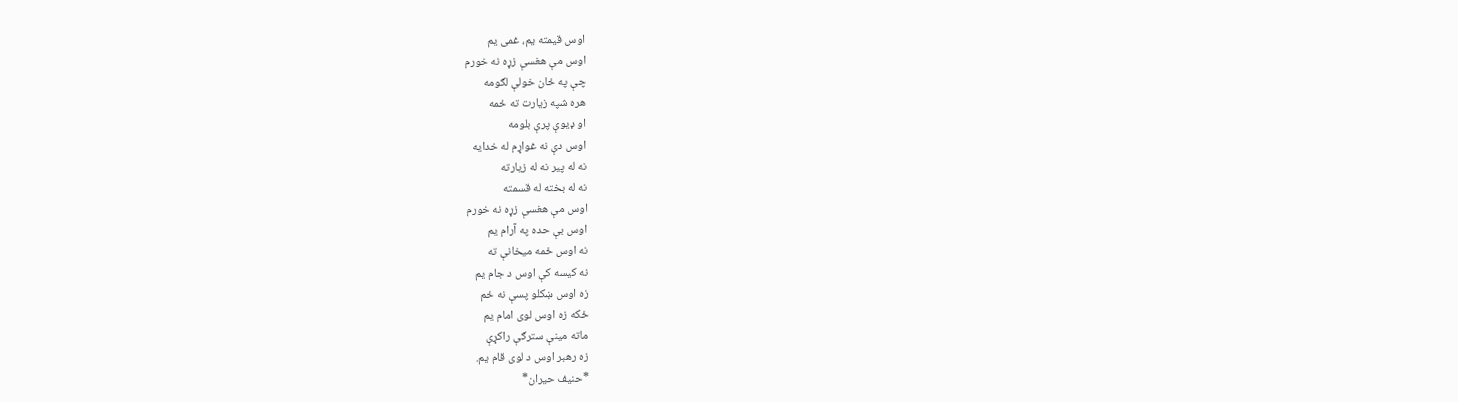اوس قيمته يم، غمی يم
اوس مې هغسې زړه نه خورم
چې په ځان خولې لګومه
هره شپه زيارت ته ځمه
او ډيوې پرې بلومه
اوس دې نه غواړم له خدايه
نه له پير نه له زيارته
نه له بخته له قسمته
اوس مې هغسې زړه نه خورم
اوس بې حده په آرام يم
نه اوس ځمه ميخانې ته
نه کيسه کې اوس د جام يم
زه اوس ښکلو پسې نه ځم
ځکه زه اوس لوی امام يم
ماته مينې سترګې راکړې
زه رهبر اوس د لوی قام يم.
*حنيف حيران*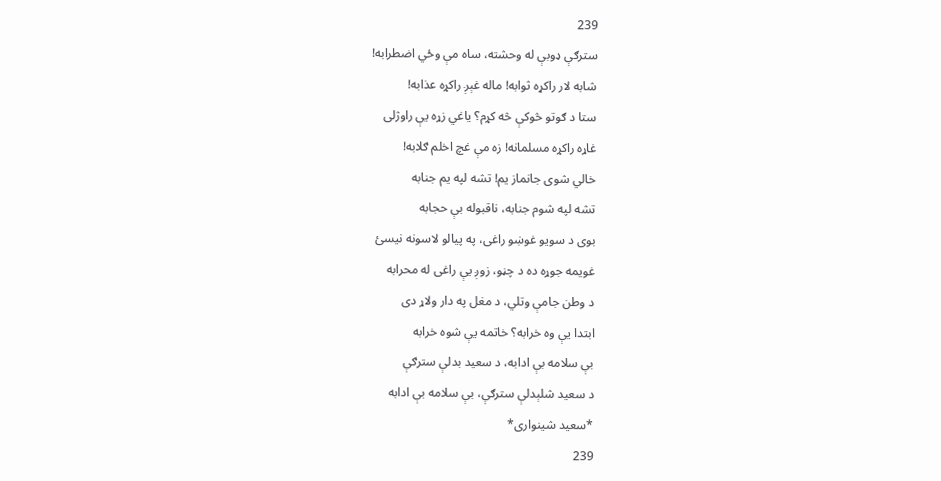239
سترګې ډوبې له وحشته، ساه مې وځي اضطرابه!
شابه لار راکړه ثوابه! ماله غېږ راکړه عذابه!
ستا د ګوتو څوکې څه کړم؟ یاغي زړه یې راوژلی
غاړه راکړه مسلمانه! زه مې غچ اخلم ګلابه!
خالي شوی جانماز یم! تشه لپه یم جنابه
تشه لپه شوم جنابه، ناقبوله بې حجابه
بوی د سویو غوښو راغی، په پیالو لاسونه نیسئ
غویمه جوړه ده د چڼو، زوږ یې راغی له محرابه
د وطن جامې وتلي، د مغل په دار ولاړ دی
ابتدا یې وه خرابه؟ خاتمه یې شوه خرابه
بې سلامه بې ادابه، د سعید بدلې سترګې
د سعید شلېدلې سترګې، بې سلامه بې ادابه
*سعید شینواری*
239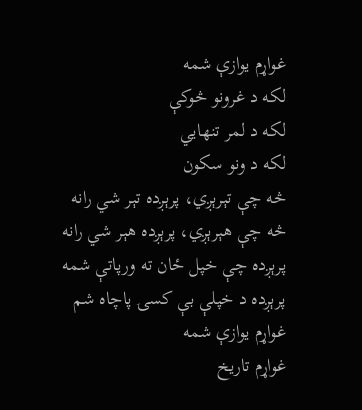غواړم یوازې شمه
لکه د غرونو څوکې
لکه د لمر تنهایي
لکه د ونو سکون
څه چې تېرېږي، پرېږده تېر شي رانه
څه چې هېرېږي، پرېږده هېر شي رانه
پرېږده چې خپل ځان ته ورپاتې شمه
پرېږده د خپلې بې کسۍ پاچاه شم
غواړم یوازې شمه
غواړم تاریخ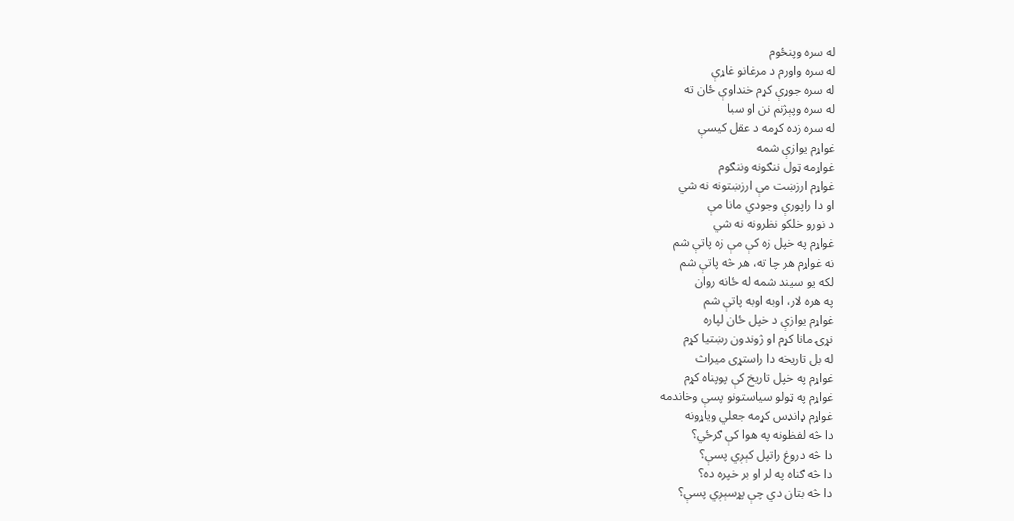له سره وپنځوم
له سره واورم د مرغانو غاړې
له سره جوړې کړم خنداوې ځان ته
له سره وپېژنم نن او سبا
له سره زده کړمه د عقل کیسې
غواړم یوازې شمه
غواړمه ټول ننګونه وننګوم
غواړم ارزښت مې ارزښتونه نه شي
او دا راپورې وجودي مانا مې
د نورو خلکو نظرونه نه شي
غواړم په خپل زه کې مې زه پاتې شم
نه غواړم هر چا ته، هر څه پاتې شم
لکه یو سیند شمه له ځانه روان
په هره لار، اوبه اوبه پاتې شم
غواړم یوازې د خپل ځان لپاره
نړۍ مانا کړم او ژوندون رښتیا کړم
له بل تاریخه دا راستړی میراث
غواړم په خپل تاریخ کې پوپناه کړم
غواړم په ټولو سیاستونو پسې وخاندمه
غواړم ډانډس کړمه جعلي ویاړونه
دا څه لفظونه په هوا کې ګرځي؟
دا څه دروغ راتپل کېږي پسې؟
دا څه ګناه په لر او بر خپره ده؟
دا څه بتان دي چې پړسېږي پسې؟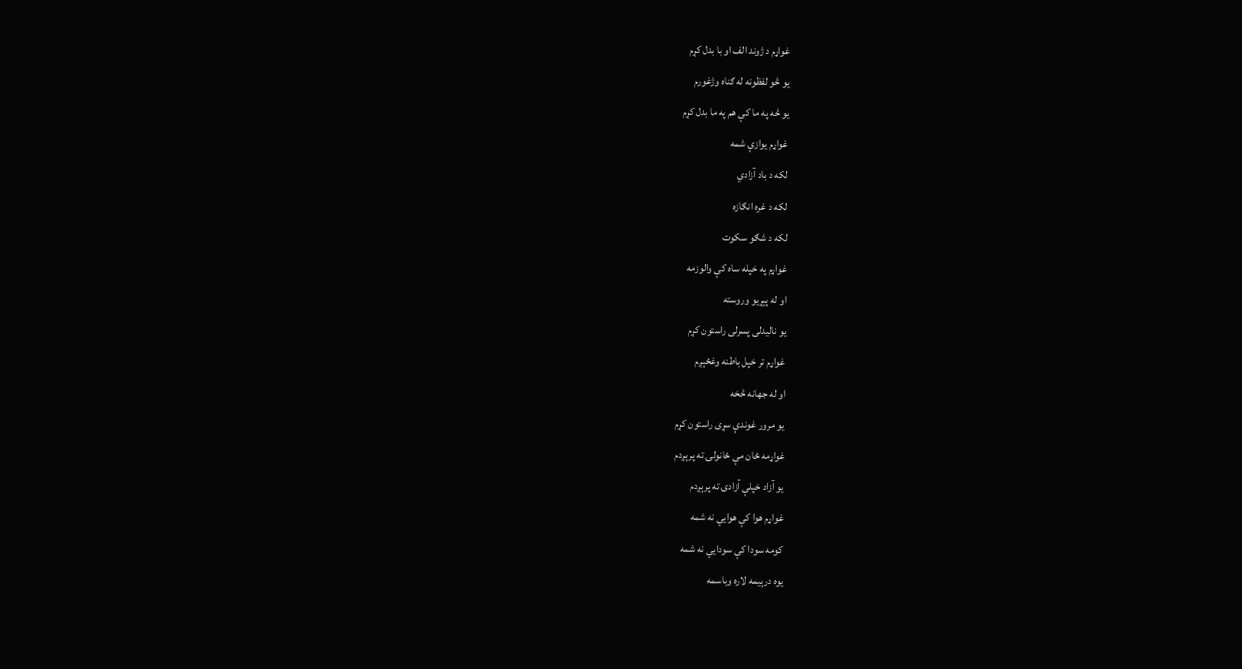غواړم د ژوند الف او با بدل کړم
یو څو لفظونه له ګناه وژغورم
یو څه په ما کې هم په ما بدل کړم
غواړم یوازې شمه
لکه د باد آزادي
لکه د غره انګازه
لکه د شګو سکوت
غواړم په خپله ساه کې والوزمه
او له پېړیو وروسته
یو نالیدلی پسرلی راستون کړم
غواړم تر خپل باطنه وغځېږم
او له جهانه څخه
یو مرور غوندې سړی راستون کړم
غواړمه ځان مې ځانولۍ ته پرېږدم
یو آزاد خپلې آزادۍ ته پرېږدم
غواړم هوا کې هوایي نه شمه
کومه سودا کې سودایي نه شمه
یوه درېیمه لاره وباسمه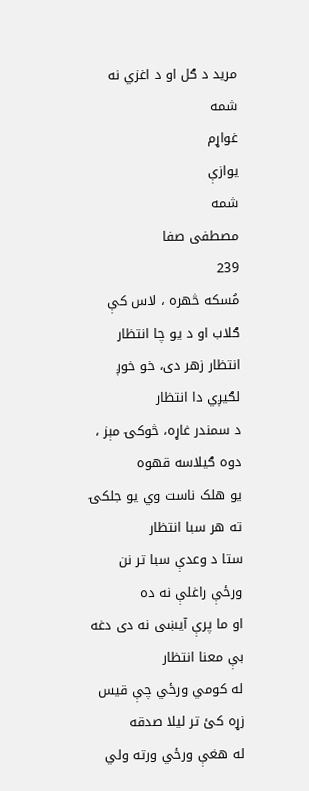مرید د ګل او د اغزي نه شمه
غواړم
یوازې
شمه
مصطفی صفا
239
مُسکه څهره ، لاس کې ګلاب او د يو چا انتظار
انتظار زهر دی، خو خوږ لګيږي دا انتظار
د سمندر غاړه، څوکۍ مېز ، دوه ګيلاسه قهوه
يو هلک ناست وي يو جلکۍ ته هر سبا انتظار
ستا د وعدې سبا تر نن ورځې راغلې نه ده
او ما پرې آيښی نه دی دغه بې معنا انتظار
له کومي ورځي چې قيس زړه کئ تر ليلا صدقه
له هغې ورځي ورته ولي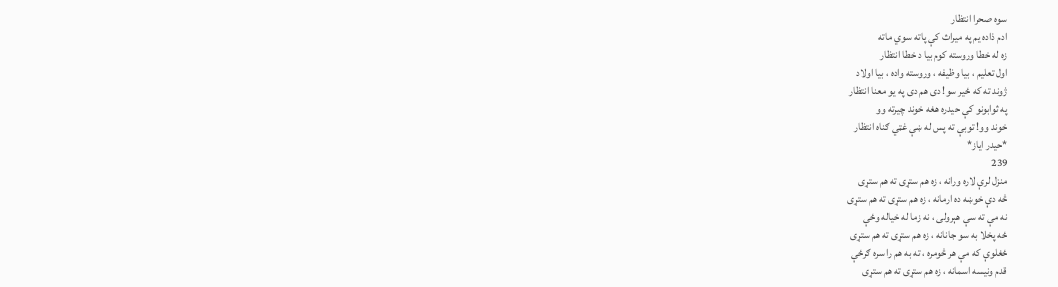سوه صحرا انتظار
ادم ذاده يم په ميراث کې پاته سوي ماته
زه له خطا وروسته کوم بيا د خطا انتظار
اول تعليم ، بيا وظيفه ، وروسته واده ، بيا اولاد
ژوند ته که ځير سو! دی هم دی په يو معنا انتظار
په ثوابونو کې حيدره هغه خوند چيرته وو
خوند وو! توبې ته پس له ښې غټي ګناه انتظار
*حيدر اياز*
239
منزل لرې لاره ورانه ، زه هم ستړی ته هم ستړی
څه دې خوښه ده ارمانه ، زه هم ستړی ته هم ستړی
نه مې ته سې هېرولی ، نه زما له خیاله وځې
ځه پخلا به سو جانانه ، زه هم ستړی ته هم ستړی
ځغلوې که مې هر څومره ، ته به هم را سره ګرځې
قدم ونیسه اسمانه ، زه هم ستړی ته هم ستړی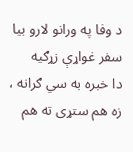د وفا په ورانو لارو بیا سفر غواړې زړګیه
دا خبره به سي ګرانه ، زه هم ستړی ته هم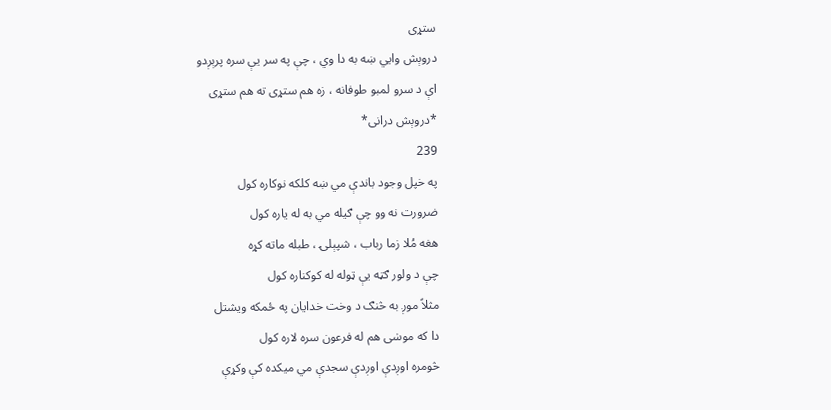ستړی
دروېش وایي ښه به دا وي ، چې په سر يې سره پرېږدو
اې د سرو لمبو طوفانه ، زه هم ستړی ته هم ستړی
*دروېش درانی*
239
په خپل وجود باندې مي ښه کلکه نوکاره کول
ضرورت نه وو چې ګيله مي به له ياره کول
هغه مُلا زما رباب ، شپېلۍ ، طبله ماته کړه
چې د ولور ګټه يې ټوله له کوکناره کول
مثلاً موږ به څنګ د وخت خدايان په ځمکه ويشتل
دا که موسٰی هم له فرعون سره لاره کول
څومره اوږدې اوږدې سجدې مي ميکده کې وکړې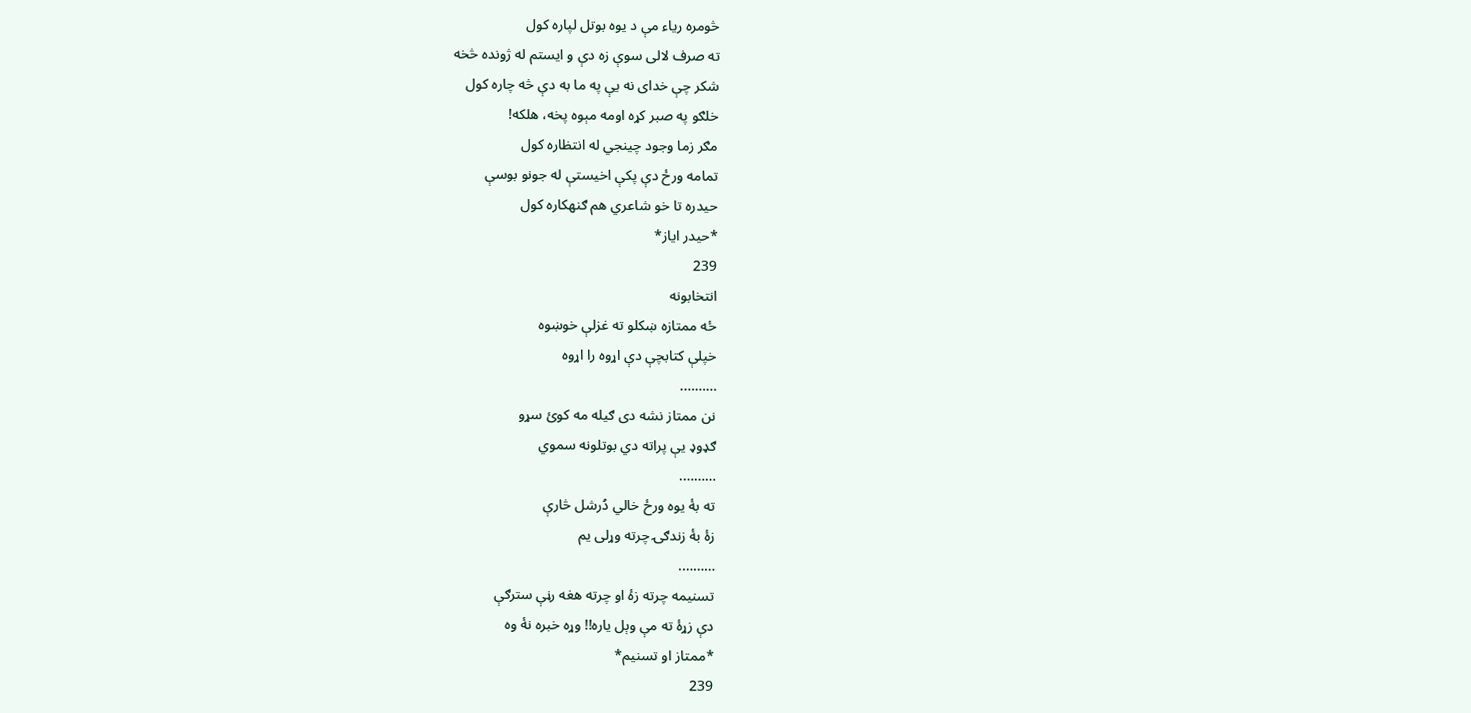څومره رياء مې د يوه بوتل لپاره کول
ته صرف لالی سوې زه دې و ايستم له ژونده څخه
شکر چې خدای نه يې په ما به دې څه چاره کول
خلګو په صبر کړه اومه مېوه پخه، هلکه!
مګر زما وجود چينجي له انتظاره کول
تمامه ورځ دې پکې اخيستې له جونو بوسې
حيدره تا خو شاعري هم ګنهکاره کول
*حيدر اياز*
239
انتخابونه
ځه ممتازه ښکلو ته غزلې خوښوه
خپلې کتابچې دې اړوه را اړوه
……….
نن ممتاز نشه دی ګيله مه کوئ سړو
ګډوډ يې پراته دي بوتلونه سموي
……….
ته بۀ يوه ورځ خالي دُرشل څارې
زۀ بۀ زندګۍ چرته وړلی یم
……….
تسنيمه چرته زۀ او چرته هغه رڼې سترګې
دې زړۀ ته مې وېل ياره!! وړه خبره نۀ وه
*ممتاز او تسنيم*
239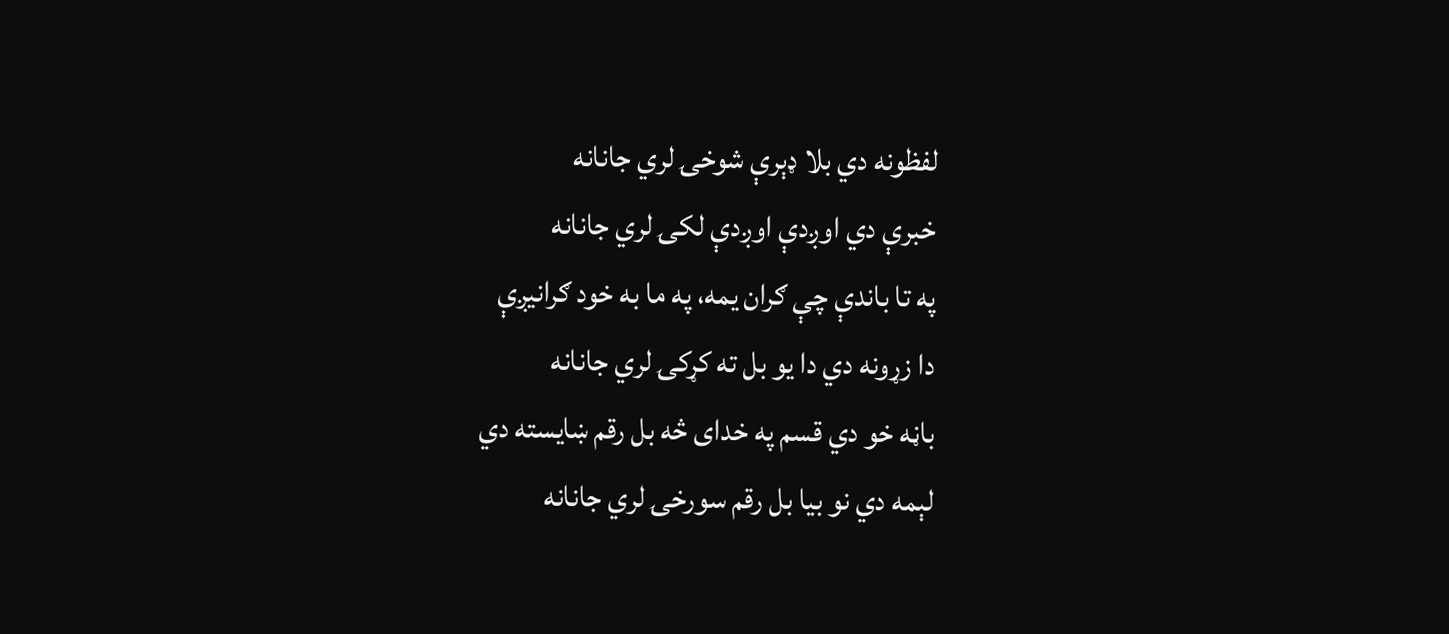لفظونه دي بلا ډېرې شوخۍ لري جانانه
خبرې دي اوږدې اوږدې لکۍ لري جانانه
په تا باندې چې ګران یمه، په ما به خود ګرانيږې
دا زړونه دي دا یو بل ته کړکۍ لري جانانه
باڼه خو دي قسم په خدای څه بل رقم ښايسته دي
لېمه دي نو بيا بل رقم سورخۍ لري جانانه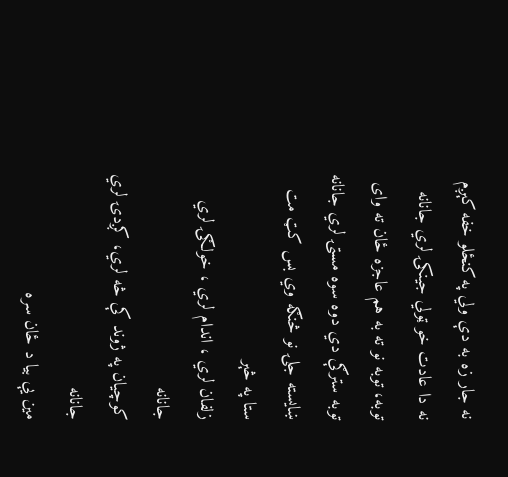نه جار زه به دې ولي په کنځلو خفه کېږم
نه دا عادت خو ټولي جينکۍ لري جانانه
توبه، توبه نو ته به هم عاجزه ځان ته وای
توبه سترګې دي دوه سوه مستۍ لري جانانه
ښايسته جلۍ نو څنګه وي بس کټ مت ستا په څېر
زلفان لري ، اندام لري ، خولګۍ لري جانانه
کوچیان په ژوند کې څه لري، کږدۍ لري جانانه
مین یې بیا د ځان سره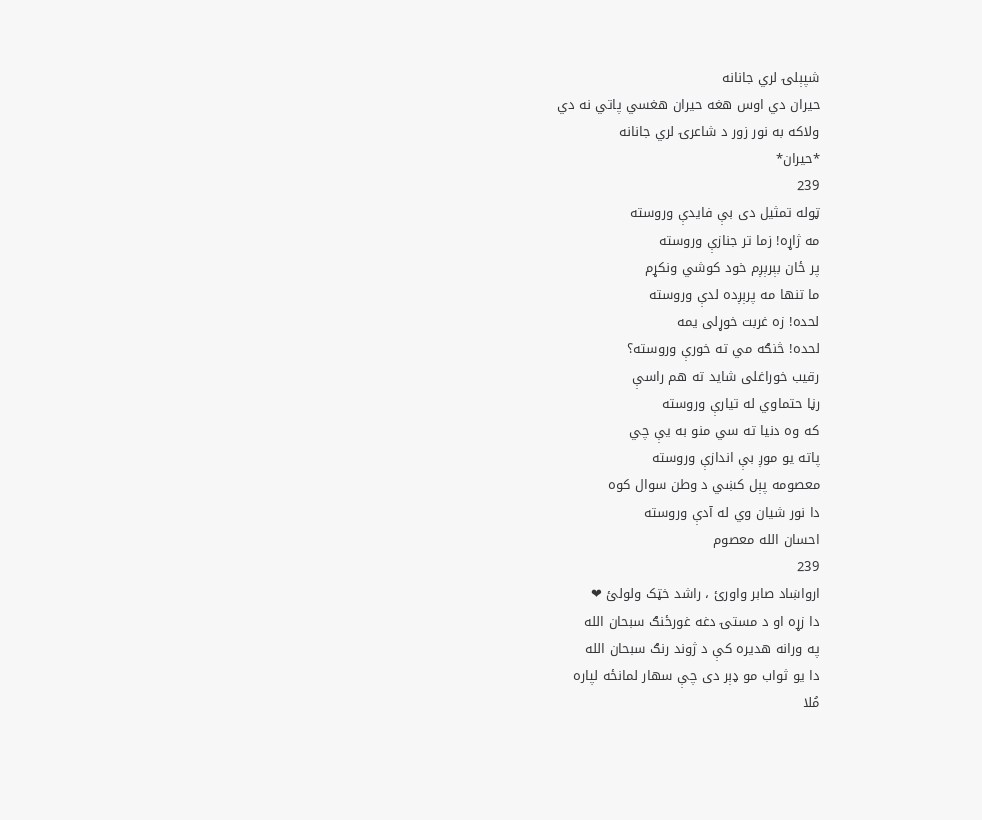شپېلۍ لري جانانه
حیران دي اوس هغه حیران هغسي پاتي نه دي
ولاکه به نور زور د شاعرۍ لري جانانه
*حيران*
239
ټوله تمثيل دی بې فايدې وروسته
مه ژاړه! زما تر جنازې وروسته
پر ځان بېرېږم خود کوشي ونکړم
ما تنها مه پرېږده لدې وروسته
لحده! زه غربت خوړلی یمه
لحده! څنګه مي ته خورې وروسته؟
رقيب خوراغلی شايد ته هم راسې
رڼا حتماوي له تيارې وروسته
که وه دنيا ته سي منو به يې چي
پاته يو موږ بې اندازې وروسته
معصومه پېل کښي د وطن سوال کوه
دا نور شیان وي له آدې وروسته
احسان الله معصوم
239
ارواښاد صابر واورئ ، راشد خټک ولولئ ❤
دا زړه او د مستۍ دغه غورځنګ سبحان الله
په ورانه هدیره کې د ژوند رنګ سبحان الله
دا یو ثواب مو ډېر دی چې سهار لمانځه لپاره
مُلا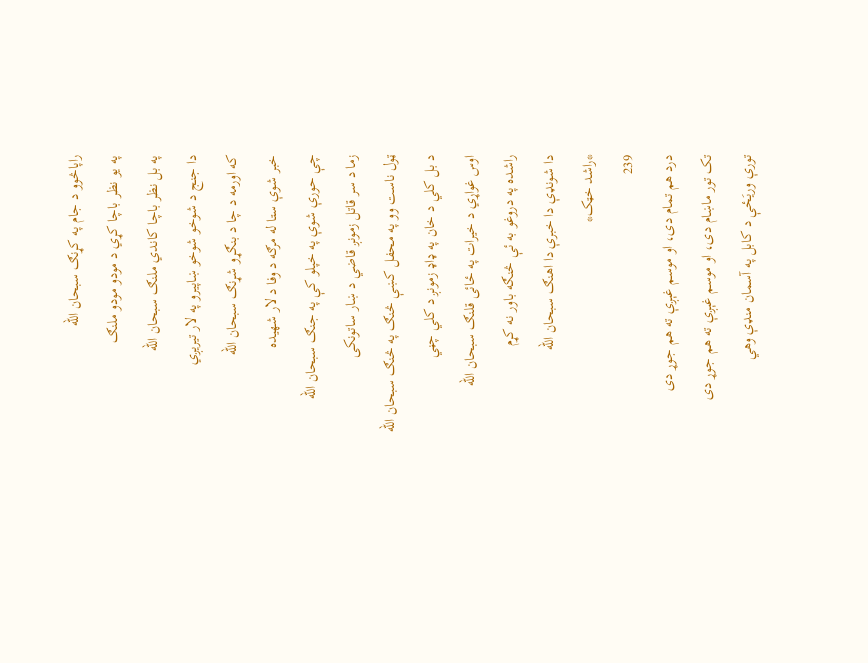راپاڅوو د جام په کړنګ سبحان الله
په یو نظر باچا کړي د مودو مودو ملنګ
په بل نظر باچا کاندي ملنګ سبحان الله
دا جنج د شوخو شوخو ښاپیرو په لار تیریږي
که اورمه د چا د بنګړو شړنګ سبحان الله
خبر شوې ستا له مرګه د وفا د لار شهیده
چې حورې شوې په خپلو کې په جنګ سبحان الله
زما د سر قاتل زمونږ قاضي د ښار ساتونکی
ټول ناست وو په محفل کښې څنګ په څنګ سبحان الله
د بل کلي د خان په ډاډ زمونږ د کلي چڼي
اوس غواړي د خیرات په ځائی قلنګ سبحان الله
راشده په دروغو به ئې څنګه باور نه کړم
دا شونډې دا خبرې دا اهنګ سبحان الله
*راشد خټک*
239
درد هم تمام دی، او موسم غېږې ته هم جوړ دی
تک تور ماښام دی، او موسم غېږې ته هم جوړ دی
تورې وريَځې د کابل په آسمان منډې وهي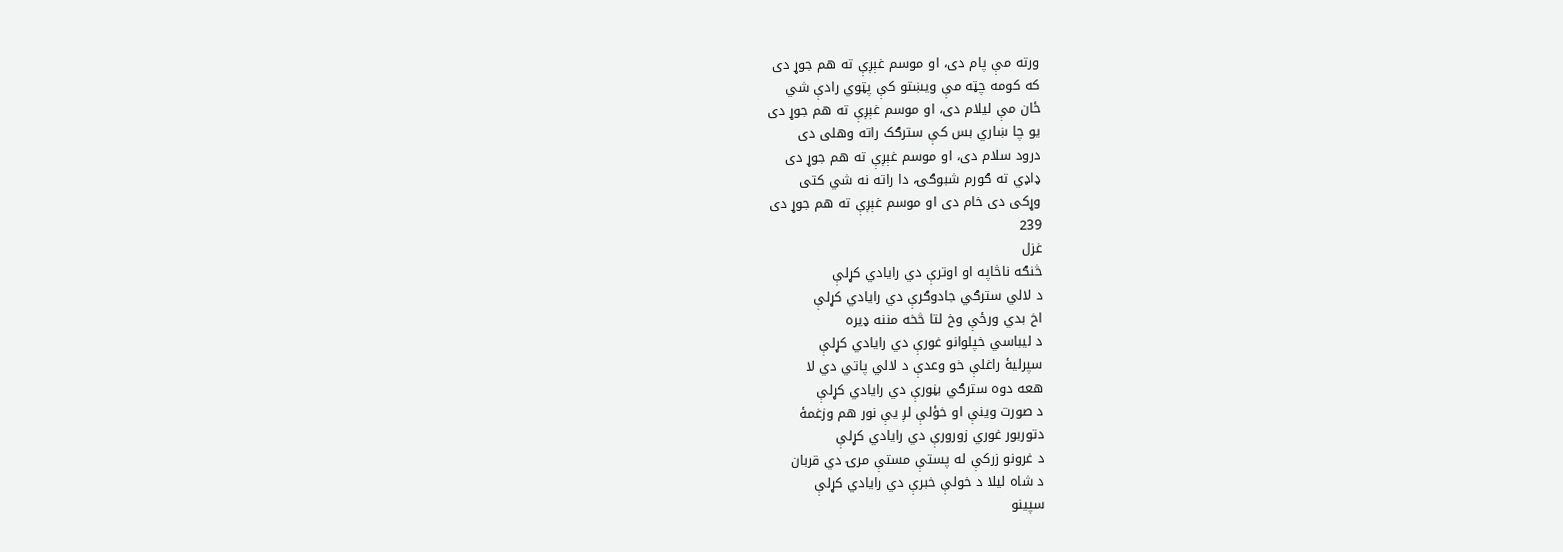ورته مې پام دی، او موسم غېږې ته هم جوړ دی
که کومه چټه مې ويښتو کې پټوي رادې شي
ځان مې ليلام دی، او موسم غېږې ته هم جوړ دی
يو چا ښاري بس کې سترګک راته وهلی دی
درود سلام دی، او موسم غېږې ته هم جوړ دی
ډاډي ته ګورم شبوګۍ، دا راته نه شي کتی
وړکی دی خام دی او موسم غېږې ته هم جوړ دی
239
غزل
څنګه ناڅاپه او اوترې دي رایادي کړلې
د لالي سترګي جادوګرې دي رایادي کړلې
اخ بدي ورځې وخ لتا څخه مننه ډیره
د لیباسي خپلوانو غورې دي رایادي کړلې
سپرلیۀ راغلې خو وعدې د لالي پاتي دي لا
هعه دوه سترګي بڼورې دي رایادي کړلې
د صورت وینې او خؤلې لږ یې نور هم وزغمۀ
دتوربور غوري زورورې دي رایادي کړلې
د غرونو زرکې له پستې مستې مرۍ دي قربان
د شاه لیلا د خولې خبرې دي رایادي کړلې
سپینو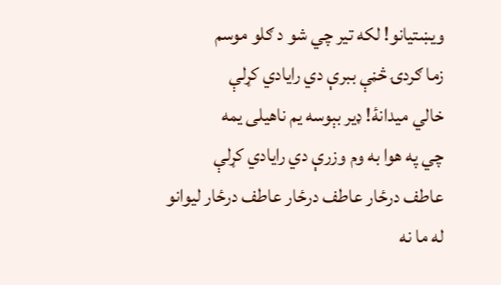ویښتیانو! لکه تیر چي شو د ګلو موسم
زما ګردۍ څڼې ببرې دي رایادي کړلې
خالي میدانۀ! ډیر بېوسه یم ناهیلی یمه
چي په هوا به وم وزرې دي رایادي کړلې
عاطف درځار عاطف درځار عاطف درځار لیوانو
له ما نه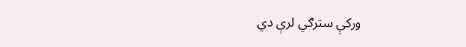ورکې سترګي لرې دي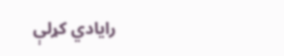رایادي کړلې